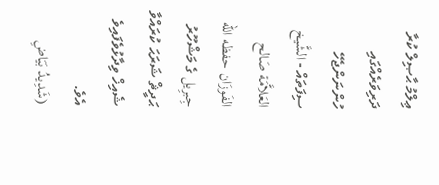ޢިލްމު ޙާޞިލް ކުރާ ދަރިވަރެއްގައި ހުންނަންޖެހޭ ސިފަތައް - الشَّيخ العَلاَّمَة صَالح الفَوزَان حفظه الله
جِبرِيل ގެ މަޝްހޫރު ޙަދީޘް ޝަރަޙަ ކުރައްވާ ޝެއިޚް ވިދާޅުވެފައިވެ އެވެ.
(شَدِيدُ بَيَاضِ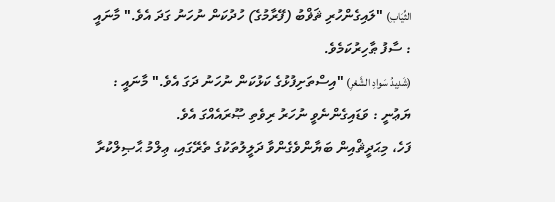الثِّيَابِ) "ލައިގެންހުރި ޘަޥްބު (ފޭރާމުގެ) ހުދުކަން ނުހަނު ގަދަ އެވެ." މާނައީ : ސާފު ޠާހިރުކަމެވެ.
(شَدِيدُ سَوادِ الشَّعْرِ) "އިސްތަށިފުޅުގެ ކަޅުކަން ނުހަނު ދަގަ އެވެ." މާނައީ : ޔަޢުނީ : ވަޑައިގެންނެވީ ނުހަރު ރިވެތި ޞޫރައެއްގަ އެވެ.
ފަހެ، މިޙަދީޘްއިން ބަޔާންވެގެންވާ ދަލީލުތަކުގެ ތެރޭގައި، ޢިލްމު ޙާޞިލްކުރާ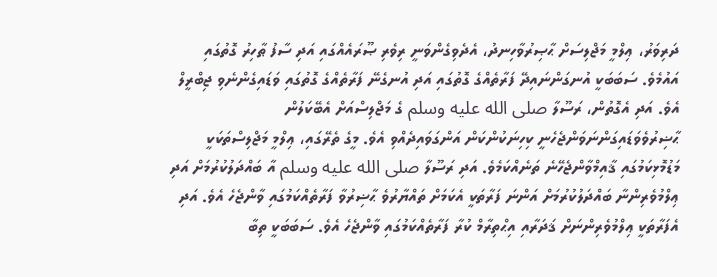ދަރިވަރު، ޢިލްމީ މަޖްލިސަށް ޙާޞިރުވާހިނދު، އެދެވިގެންވަނީ ރިވެރި ޞޫރައެއްގައި އަދި ސާފު ޠާހިރު ގޮތުގައި އައުމެވެ. ސަބަބަކީ އުނގަންނައިދޭ ފަރާތެއްގެ ގޮތުގައި އަދި އުނގެނޭ ފަރާތެއްގެ ގޮތުގައި ވަޑައިގެންނެވި ޖިބްރީލް އެވެ. އަދި އެގޮތުން، ރަސޫލާ صلى الله عليه وسلم ގެ މަޖްލިސްއަށް އެބޭކަލުން ޙާޟިރުވެވަޑައިގަންނަވަންޖެހެނީ ކިހިނަކުންކަން އަންގަވައިދެއްވި އެވެ. މީގެ ތެރޭގައި، ޢިލްމީ މަޖްލިސްތަކަކީ މަޑުމޮޅިކަމުގައި ޤާއިމްވާންޖެހޭނެ ތަނެއްކަމެވެ. އަދި ރަސޫލާ صلى الله عليه وسلم އާ ބައްދަލުކުރުމަށް އަދި ޢިލްމުވެރިންނާ ބައްދަލުކުރުމަށް އަންނަ ފަރާތަކީ އެކަމަށް ތައްޔާރުވެ ޙާޟިރުވާ ފަރާތެއްކަމުގައި ވާންޖެހެ އެވެ. އަދި އެފަރާތަކީ ޢިލްމުވެރިންނަށް ޤަދަރާއި އިޙްތިރާމް ކުރާ ފަރާތެއްކަމުގައި ވާންޖެހެ އެވެ. ސަބަބަކީ ތިބާ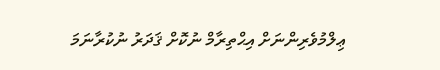ޢިލްމުވެރިންނަށް އިޙްތިރާމް ނުކޮށް ޤަދަރު ނުކުރާނަމަ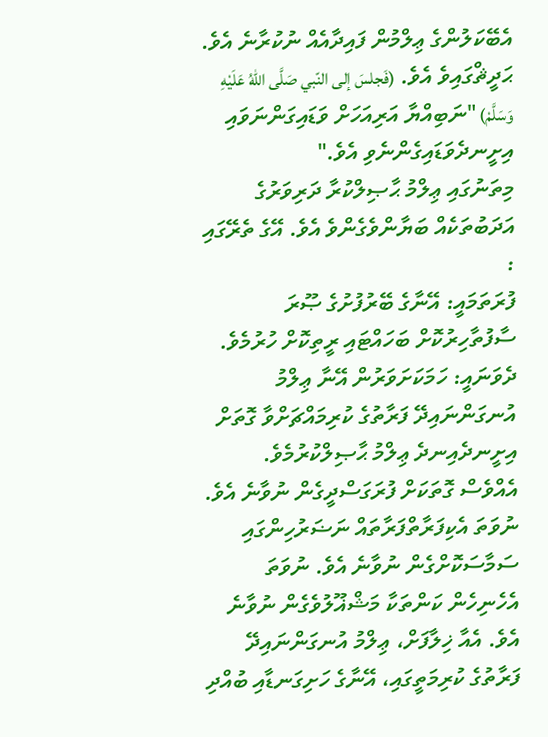އެބޭކަލުންގެ ޢިލްމުން ފައިދާއެއް ނުކުރާނެ އެވެ.
ޙަދީޘްގައިވެ އެވެ. (فَجلسَ إلى النّبي صَلَّى اللهُ عَلَيْهِ وَسَلَّمْ) "ނަބިއްޔާ އަރިއަހަށް ވަޑައިގަންނަވައި އިށީނދެވަޑައިގެންނެވި އެވެ."
މިތަނުގައި ޢިލްމު ޙާޞިލްކުރާ ދަރިވަރުގެ އަދަބުތަކެއް ބަޔާންވެގެންވެ އެވެ. އޭގެ ތެރޭގައި :
ފުރަތަމައީ: އޭނާގެ ބޭރުފުށުގެ ޞޫރަ ސާފުތާހިރުކޮށް ބަހައްޓައި ރީތިކޮށް ހުރުމެވެ.
ދެވަނައީ: ހަމަކަށަވަރުން އޭނާ ޢިލްމު އުނގަންނައިދޭ ފަރާތުގެ ކުރިމައްޗަށްވާ ގޮތަށް އިށީނދެއިނދެ ޢިލްމު ޙާޞިލްކުރުމެވެ. އެއްވެސް ގޮތަކަށް ފުރަގަސްދީގެން ނުވާނެ އެވެ. ނުވަތަ އެކިފަރާތްފަރާތައް ނަޟަރުހިންގައި ސަމާސަކޮށްގެން ނުވާނެ އެވެ. ނުވަތަ އެހެނިހެން ކަންތަކާ މަޝްޣޫލުވެގެން ނުވާނެ އެވެ. އެއާ ޚިލާފަށް، ޢިލްމު އުނގަންނައިދޭ ފަރާތުގެ ކުރިމަތީގައި، އޭނާގެ ހަށިގަނޑާއި ބުއްދި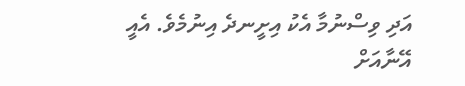އަދި ވިސްނުމާ އެކު އިށީނދެ އިނުމެވެ. އެއީ އޭނާއަށް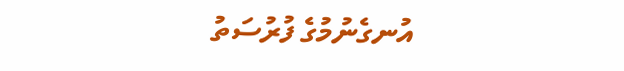އުނގެނުމުގެ ފުރުސަތު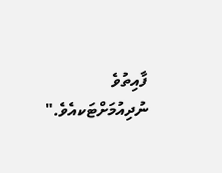ފާއިތުވެ ނުދިއުމަށްޓަކއެވެ."